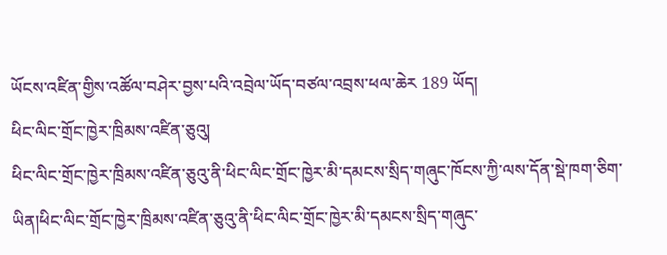ཡོངས་འཛིན་གྱིས་འཚོལ་བཤེར་བྱས་པའི་འབྲེལ་ཡོད་བཙལ་འབྲས་ཕལ་ཆེར 189 ཡོད།
ཕིང་ལིང་གྲོང་ཁྱེར་ཁྲིམས་འཛིན་ཅུའུ།
ཕིང་ལིང་གྲོང་ཁྱེར་ཁྲིམས་འཛིན་ཅུའུ་ནི་ཕིང་ལིང་གྲོང་ཁྱེར་མི་དམངས་སྲིད་གཞུང་ཁོངས་ཀྱི་ལས་དོན་སྡེ་ཁག་ཅིག་ཡིན།ཕིང་ལིང་གྲོང་ཁྱེར་ཁྲིམས་འཛིན་ཅུའུ་ནི་ཕིང་ལིང་གྲོང་ཁྱེར་མི་དམངས་སྲིད་གཞུང་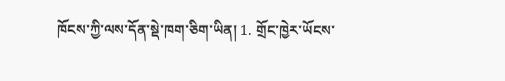ཁོངས་ཀྱི་ལས་དོན་སྡེ་ཁག་ཅིག་ཡིན། 1. གྲོང་ཁྱེར་ཡོངས་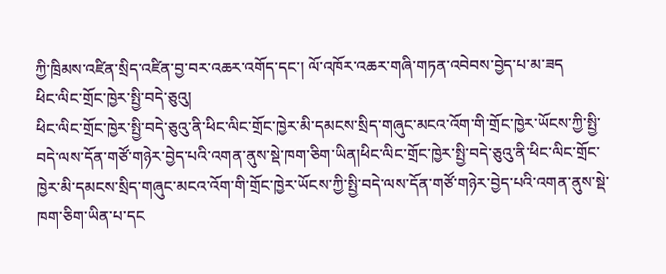ཀྱི་ཁྲིམས་འཛིན་སྲིད་འཛིན་བྱ་བར་འཆར་འགོད་དང་། ལོ་འཁོར་འཆར་གཞི་གཏན་འབེབས་བྱེད་པ་མ་ཟད
ཕིང་ལིང་གྲོང་ཁྱེར་སྤྱི་བདེ་ཅུའུ།
ཕིང་ལིང་གྲོང་ཁྱེར་སྤྱི་བདེ་ཅུའུ་ནི་ཕིང་ལིང་གྲོང་ཁྱེར་མི་དམངས་སྲིད་གཞུང་མངའ་འོག་གི་གྲོང་ཁྱེར་ཡོངས་ཀྱི་སྤྱི་བདེ་ལས་དོན་གཙོ་གཉེར་བྱེད་པའི་འགན་ནུས་སྡེ་ཁག་ཅིག་ཡིན།ཕིང་ལིང་གྲོང་ཁྱེར་སྤྱི་བདེ་ཅུའུ་ནི་ཕིང་ལིང་གྲོང་ཁྱེར་མི་དམངས་སྲིད་གཞུང་མངའ་འོག་གི་གྲོང་ཁྱེར་ཡོངས་ཀྱི་སྤྱི་བདེ་ལས་དོན་གཙོ་གཉེར་བྱེད་པའི་འགན་ནུས་སྡེ་ཁག་ཅིག་ཡིན་པ་དང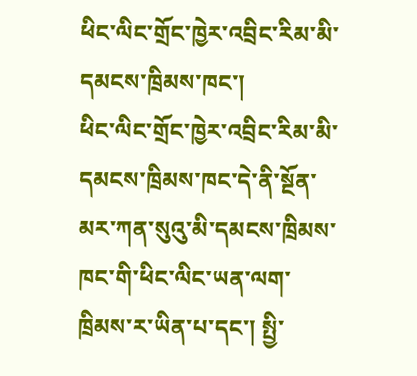ཕིང་ལིང་གྲོང་ཁྱེར་འབྲིང་རིམ་མི་དམངས་ཁྲིམས་ཁང་།
ཕིང་ལིང་གྲོང་ཁྱེར་འབྲིང་རིམ་མི་དམངས་ཁྲིམས་ཁང་དེ་ནི་སྔོན་མར་ཀན་སུའུ་མི་དམངས་ཁྲིམས་ཁང་གི་ཕིང་ལིང་ཡན་ལག་ཁྲིམས་ར་ཡིན་པ་དང་། སྤྱི་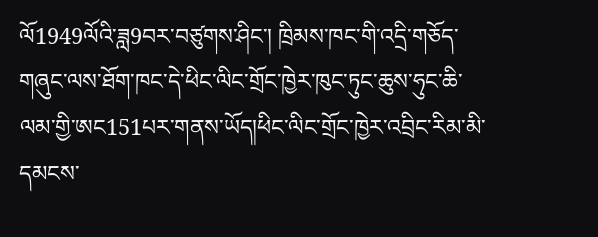ལོ1949ལོའི་ཟླ9བར་བཙུགས་ཤིང་། ཁྲིམས་ཁང་གི་འདྲི་གཅོད་གཞུང་ལས་ཐོག་ཁང་དེ་ཕིང་ལིང་གྲོང་ཁྱེར་ཁུང་ཏུང་ཆུས་ཧུང་ཆི་ལམ་གྱི་ཨང151པར་གནས་ཡོད།ཕིང་ལིང་གྲོང་ཁྱེར་འབྲིང་རིམ་མི་དམངས་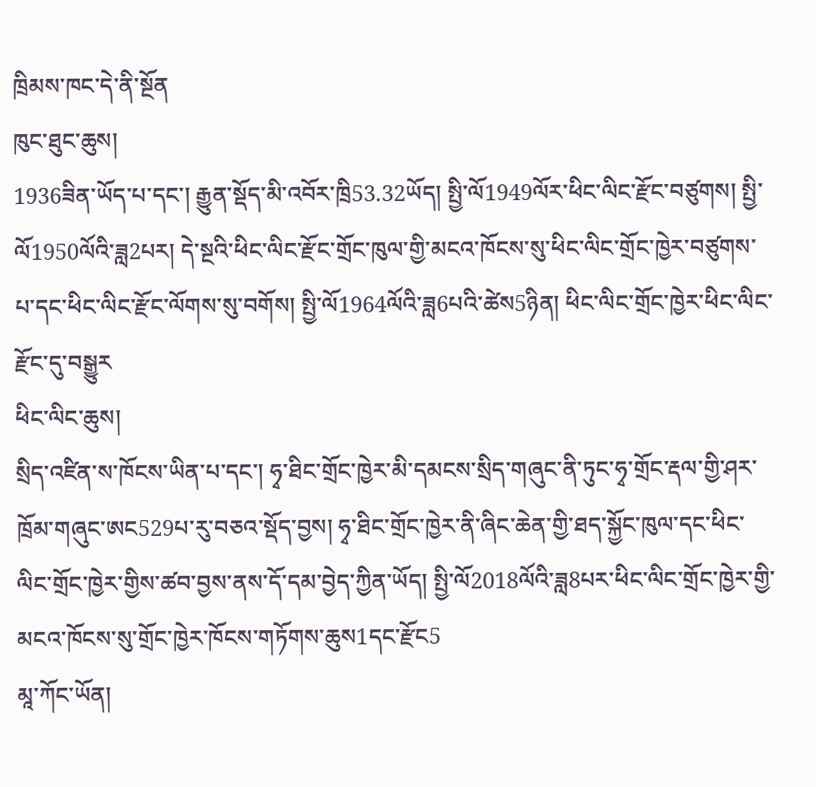ཁྲིམས་ཁང་དེ་ནི་སྔོན
ཁུང་ཐུང་ཆུས།
1936ཟིན་ཡོད་པ་དང་། རྒྱུན་སྡོད་མི་འབོར་ཁྲི53.32ཡོད། སྤྱི་ལོ1949ལོར་ཕིང་ལིང་རྫོང་བཙུགས། སྤྱི་ལོ1950ལོའི་ཟླ2པར། དེ་སྔའི་ཕིང་ལིང་རྫོང་གྲོང་ཁུལ་གྱི་མངའ་ཁོངས་སུ་ཕིང་ལིང་གྲོང་ཁྱེར་བཙུགས་པ་དང་ཕིང་ལིང་རྫོང་ལོགས་སུ་བགོས། སྤྱི་ལོ1964ལོའི་ཟླ6པའི་ཚེས5ཉིན། ཕིང་ལིང་གྲོང་ཁྱེར་ཕིང་ལིང་རྫོང་དུ་བསྒྱུར
ཕིང་ལིང་ཆུས།
སྲིད་འཛིན་ས་ཁོངས་ཡིན་པ་དང་། ཧྭ་ཐིང་གྲོང་ཁྱེར་མི་དམངས་སྲིད་གཞུང་ནི་ཏུང་ཧྭ་གྲོང་རྡལ་གྱི་ཤར་ཁྲོམ་གཞུང་ཨང529པ་རུ་བཅའ་སྡོད་བྱས། ཧྭ་ཐིང་གྲོང་ཁྱེར་ནི་ཞིང་ཆེན་གྱི་ཐད་སྐྱོང་ཁུལ་དང་ཕིང་ལིང་གྲོང་ཁྱེར་གྱིས་ཚབ་བྱས་ནས་དོ་དམ་བྱེད་ཀྱིན་ཡོད། སྤྱི་ལོ2018ལོའི་ཟླ8པར་ཕིང་ལིང་གྲོང་ཁྱེར་གྱི་མངའ་ཁོངས་སུ་གྲོང་ཁྱེར་ཁོངས་གཏོགས་ཆུས1དང་རྫོང5
མཱ་ཀོང་ཡོན།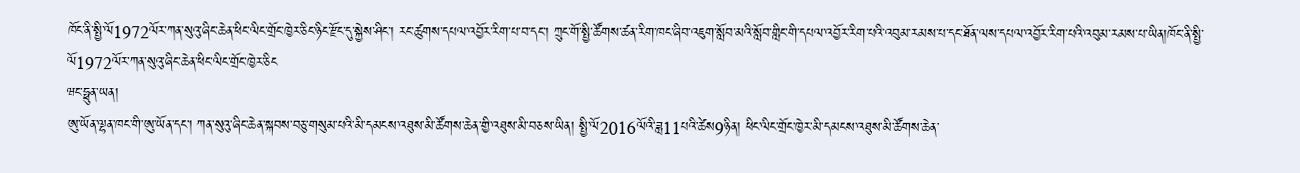ཁོང་ནི་སྤྱི་ལོ1972ལོར་ཀན་སུའུ་ཞིང་ཆེན་ཕིང་ལིང་གྲོང་ཁྱེར་ཅིང་ཉིང་རྫོང་དུ་སྐྱེས་ཤིང་། རང་ཚུགས་དཔལ་འབྱོར་རིག་པ་བ་དང་། ཀྲུང་གོ་སྤྱི་ཚོགས་ཚན་རིག་ཁང་ཞིབ་འཇུག་སློབ་མའི་སློབ་གླིང་གི་དཔལ་འབྱོར་རིག་པའི་འབུམ་རམས་པ་དང་ཐོན་ལས་དཔལ་འབྱོར་རིག་པའི་འབུམ་རམས་པ་ཡིན།ཁོང་ནི་སྤྱི་ལོ1972ལོར་ཀན་སུའུ་ཞིང་ཆེན་ཕིང་ལིང་གྲོང་ཁྱེར་ཅིང
ཝང་ཧྥུན་ཡན།
ཨུ་ཡོན་ལྷན་ཁང་གི་ཨུ་ཡོན་དང་། ཀན་སུའུ་ཞིང་ཆེན་སྐབས་བཅུ་གསུམ་པའི་མི་དམངས་འཐུས་མི་ཚོགས་ཆེན་གྱི་འཐུས་མི་བཅས་ཡིན། སྤྱི་ལོ2016ལོའི་ཟླ11པའི་ཚེས9ཉིན། ཕིང་ལིང་གྲོང་ཁྱེར་མི་དམངས་འཐུས་མི་ཚོགས་ཆེན་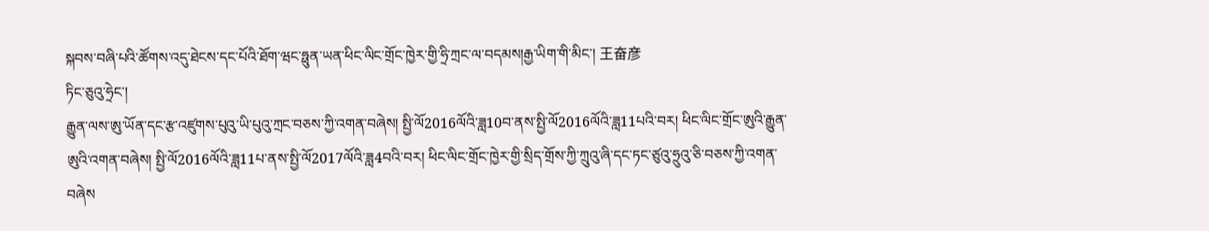སྐབས་བཞི་པའི་ཚོགས་འདུ་ཐེངས་དང་པོའི་ཐོག་ཝང་ཧྥུན་ཡན་ཕིང་ལིང་གྲོང་ཁྱེར་གྱི་ཧྲི་ཀྲང་ལ་བདམས།རྒྱ་ཡིག་གི་མིང་། 王奋彦
ཏིང་ཅུའུ་ཧྲེང་།
རྒྱུན་ལས་ཨུ་ཡོན་དང་རྩ་འཛུགས་པུའུ་ཡི་པུའུ་ཀྲང་བཅས་ཀྱི་འགན་བཞེས། སྤྱི་ལོ2016ལོའི་ཟླ10བ་ནས་སྤྱི་ལོ2016ལོའི་ཟླ11པའི་བར། ཕིང་ལིང་གྲོང་ཨུའི་རྒྱུན་ཨུའི་འགན་བཞེས། སྤྱི་ལོ2016ལོའི་ཟླ11པ་ནས་སྤྱི་ལོ2017ལོའི་ཟླ4བའི་བར། ཕིང་ལིང་གྲོང་ཁྱེར་གྱི་སྲིད་གྲོས་ཀྱི་ཀྲུའུ་ཞི་དང་ཏང་ཙུའུ་ཧྲུའུ་ཅི་བཅས་ཀྱི་འགན་བཞེས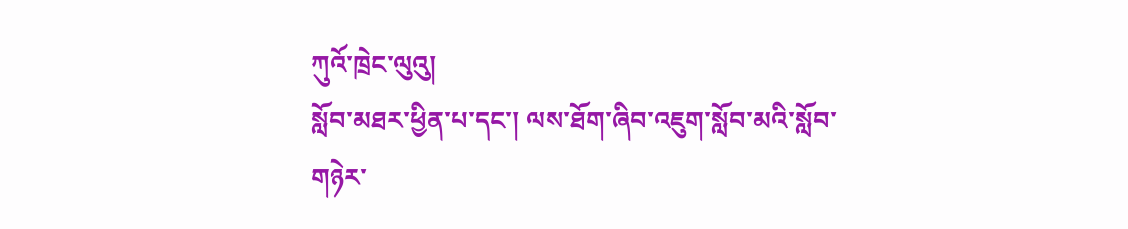ཀུའོ་ཁྲེང་ལུའུ།
སློབ་མཐར་ཕྱིན་པ་དང་། ལས་ཐོག་ཞིབ་འཇུག་སློབ་མའི་སློབ་གཉེར་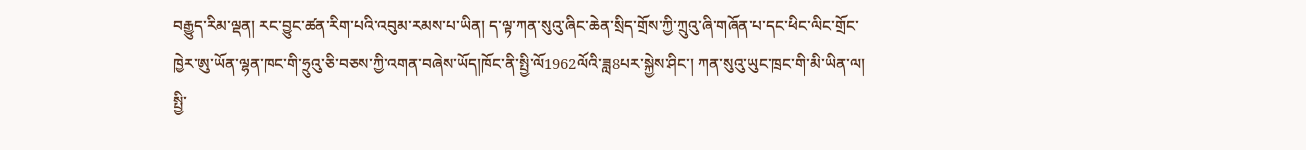བརྒྱུད་རིམ་ལྡན། རང་བྱུང་ཚན་རིག་པའི་འབུམ་རམས་པ་ཡིན། ད་ལྟ་ཀན་སུའུ་ཞིང་ཆེན་སྲིད་གྲོས་ཀྱི་ཀྲུའུ་ཞི་གཞོན་པ་དང་ཕིང་ལིང་གྲོང་ཁྱེར་ཨུ་ཡོན་ལྷན་ཁང་གི་ཧྲུའུ་ཅི་བཅས་ཀྱི་འགན་བཞེས་ཡོད།ཁོང་ནི་སྤྱི་ལོ1962ལོའི་ཟླ8པར་སྐྱེས་ཤིང་། ཀན་སུའུ་ཡུང་ཁྲང་གི་མི་ཡིན་ལ། སྤྱི་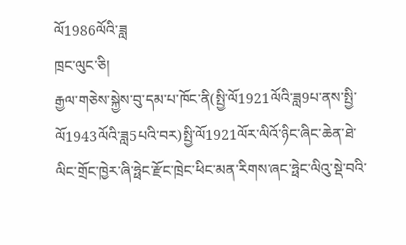ལོ1986ལོའི་ཟླ
ཁྲང་ལུང་ཅི།
རྒྱལ་གཅེས་སྐྱེས་བུ་དམ་པ་ཁོང་ནི(སྤྱི་ལོ1921ལོའི་ཟླ9པ་ནས་སྤྱི་ལོ1943ལོའི་ཟླ5པའི་བར)སྤྱི་ལོ1921ལོར་ལིའོ་ཉིང་ཞིང་ཆེན་ཐེ་ལིང་གྲོང་ཁྱེར་ཞི་ཧྥེང་རྫོང་ཁྲེང་ཕིང་མན་རིགས་ཞང་ཧྥེང་ལིའུ་སྡེ་བའི་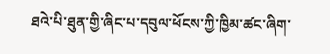ཐའེ་པི་ཐུན་གྱི་ཞིང་པ་དབུལ་ཕོངས་ཀྱི་ཁྱིམ་ཚང་ཞིག་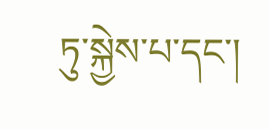ཏུ་སྐྱེས་པ་དང་།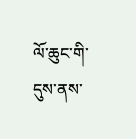ལོ་ཆུང་གི་དུས་ནས་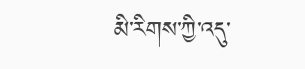མི་རིགས་ཀྱི་འདུ་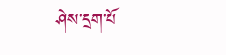ཤེས་དྲག་པོ